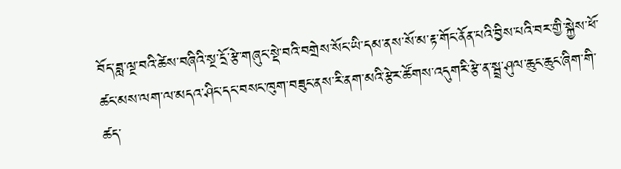བོད་ཟླ་ལྔ་བའི་ཚེས་བཞིའི་སྔ་དྲོ་རྩེ་གཞུང་སྡེ་བའི་བགྲེས་སོང་ཡི་དམ་ནས་སོ་མ་རྟ་གོང་ནོན་པའི་བྱིས་པའི་བར་གྱི་སྐྱེས་ཕོ་ཚང་མས་ལག་ལ་མདའ་ཤིང་དང་བསང་ཁུག་བཟུང་ནས་རི་ནག་མའི་རྩེར་ཚོགས་འདུགརི་རྩེ་ན་སྦྲ་ཤུལ་ཆུང་ཆུང་ཞིག་གི་ཚད་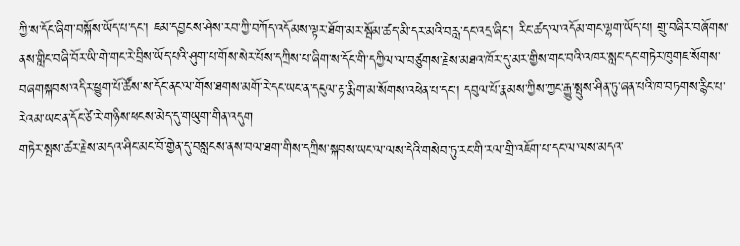ཀྱི་ས་དོང་ཞིག་བསྐོས་ཡོད་པ་དང་། ཇམ་དབྱངས་ཤེས་རབ་ཀྱི་བཀོད་འདོམས་ལྟར་ཐོག་མར་སྦོམ་ཚད་མི་དར་མའི་བརླ་དང་འདྲ་ཞིང་། རིང་ཚད་ལ་འདོམ་གང་ལྷག་ཡོད་པ། གྲུ་བཞིར་བཞོགས་ནས་གླིང་བཞི་བོར་ཡི་གེ་གང་རེ་བྲིས་ཡོད་པའི་ཤུག་པ་གོས་སེར་པོས་དཀྲིས་པ་ཞིག་ས་དོང་གི་དཀྱིལ་ལ་བཙུགས་རྗེས་མཐའ་ཁོར་དུ་མར་གྱིས་གང་བའི་འཁར་སླང་དང་གཏེར་ཁུགཇ་སོགས་བཞགསྐབས་འདིར་ཕྱུག་པོ་ཚོས་ས་དོང་ནང་ལ་གོས་ཐགས་མགོ་རེ་དང་ཡང་ན་དངུལ་རྟ་རྨིག་མ་སོགས་འཕེན་པ་དང་། དབུལ་པོ་རྣམས་ཀྱིས་ཀྱང་རྒྱུ་སྤུས་ཤིན་ཏུ་ཞན་པའི་ཁ་བཏགས་རྙིང་པ་རེའམ་ཡང་ན་དོང་ཙེ་རེ་གཉིས་ཕངས་མེད་དུ་གཡུག་གིན་འདུག
གཏེར་སྤས་ཚར་རྗེས་མདའ་ཤིང་མང་བོ་གྱེན་དུ་བསླངས་ནས་བལ་ཐག་གིས་དཀྲིས་སྐབས་ཡང་ལ་ལས་དེའི་གསེབ་ཏུ་རང་གི་རལ་གྲི་འཇོག་པ་དང་ལ་ལས་མདའ་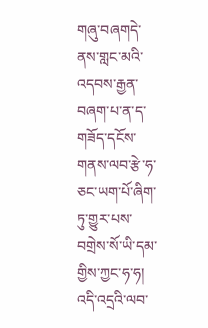གཞུ་བཞགདེ་ནས་གླང་མའི་འདབས་རྒྱན་བཞག་པ་ན་ད་གཟོད་དངོས་གནས་ལབ་རྩེ་ཧ་ཅང་ཡག་པོ་ཞིག་ཏུ་གྱུར་པས་བགྲེས་སོ་ཡི་དམ་གྱིས་ཀྱང་ཧ་ཧ། འདི་འདྲའི་ལབ་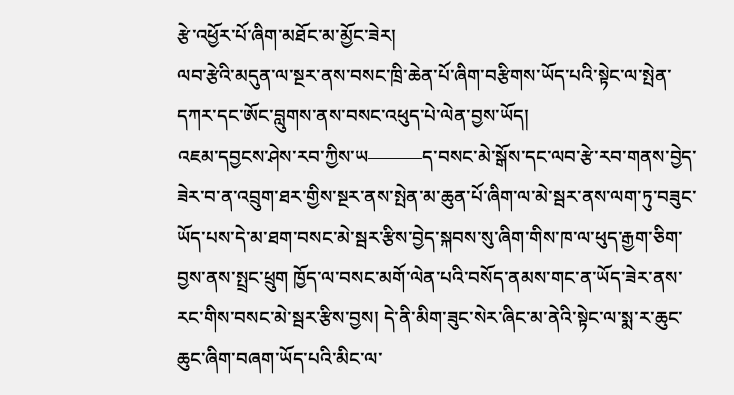རྩེ་འཕྱོར་པོ་ཞིག་མཐོང་མ་མྱོང་ཟེར།
ལབ་རྩེའི་མདུན་ལ་སྔར་ནས་བསང་ཁྲི་ཆེན་པོ་ཞིག་བརྩིགས་ཡོད་པའི་སྟེང་ལ་སྤེན་དཀར་དང་ཨོང་བླུགས་ནས་བསང་འཕུད་པེ་ལེན་བྱས་ཡོད།
འཇམ་དབྱངས་ཤེས་རབ་ཀྱིས་ཡ———ད་བསང་མེ་སྒོས་དང་ལབ་རྩེ་རབ་གནས་བྱེད་ཟེར་བ་ན་འབྲུག་ཐར་གྱིས་སྔར་ནས་སྤེན་མ་ཆུན་པོ་ཞིག་ལ་མེ་སྦར་ནས་ལག་ཏུ་བཟུང་ཡོད་པས་དེ་མ་ཐག་བསང་མེ་སྦར་རྩིས་བྱེད་སྐབས་སུ་ཞིག་གིས་ཁ་ལ་ཕུད་རྒྱག་ཅིག་བྱས་ནས་སྤྲང་ཕྲུག ཁྱོད་ལ་བསང་མགོ་ལེན་པའི་བསོད་ནམས་གང་ན་ཡོད་ཟེར་ནས་རང་གིས་བསང་མེ་སྦར་རྩིས་བྱས། དེ་ནི་མིག་ཟུང་སེར་ཞིང་མ་ནེའི་སྟེང་ལ་སྨ་ར་ཆུང་ཆུང་ཞིག་བཞག་ཡོད་པའི་མིང་ལ་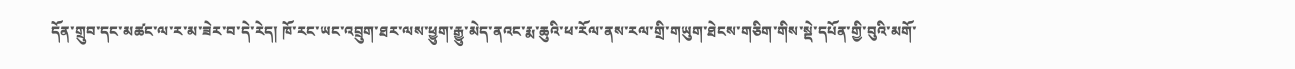དོན་གྲུབ་དང་མཚང་ལ་ར་མ་ཟེར་བ་དེ་རེད། ཁོ་རང་ཡང་འབྲུག་ཐར་ལས་ཕྱུག་རྒྱུ་མེད་ནའང་རྨ་ཆུའི་ཕ་རོལ་ནས་རལ་གྲི་གཡུག་ཐེངས་གཅིག་གིས་སྡེ་དཔོན་གྱི་བུའི་མགོ་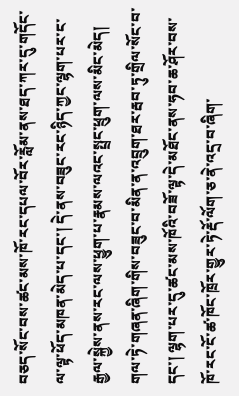བཅད་སོང་བས་ཚང་མས་ཁོ་རང་དཔལ་བོར་རློམ་ནས་ཐད་ཀར་དུ་གདོང་ལ་ལྟ་ཕོད་མཁན་མེད་པ་དང་། དེ་ནས་བཟུང་རང་ཉིད་ཀྱང་ལྷག་པར་ང་རྒྱལ་སྐྱེས་ནས་རང་ལས་ཕྱུག་པ་རྣམས་ལའང་སྤྲང་ཕྲུག་ལས་མིང་མེད།
གལ་ཏེ་གཞན་ཞིག་གིས་བཟུང་བ་མིན་ན་འབྲུག་ཐར་རྦབ་ཏུ་གྲིལ་སོང་བ་དང་། ལྷག་པར་དུ་ཚང་མས་ཁོའི་བཟོ་ལྟ་དེ་མཐོང་ནས་ཧབ་ཆ་ཤོར་བས་ཁོ་རང་ངོ་ཚ་ཁོང་ཁྲོར་གྱུར་ཏེ་རྡོ་ལོག་ཅ་ནེ་འདྲ་བ་ཞིག་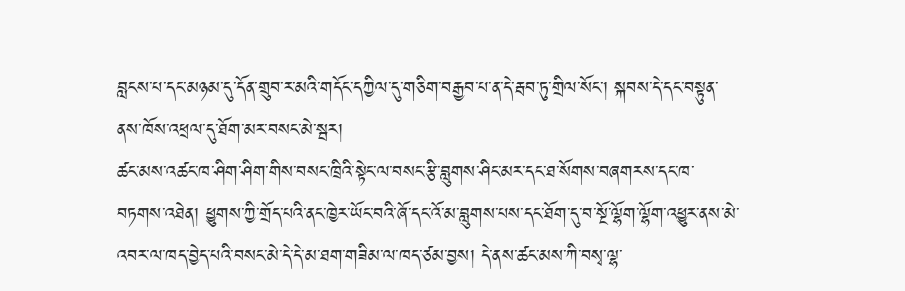བླངས་པ་དང་མཉམ་དུ་དོན་གྲུབ་ར་མའི་གདོང་དཀྱིལ་དུ་གཅིག་བརྒྱབ་པ་ན་དེ་རྦབ་ཏུ་གྲིལ་སོང་། སྐབས་དེ་དང་བསྟུན་ནས་ཁོས་འཕྲལ་དུ་ཐོག་མར་བསང་མེ་སྦར།
ཚང་མས་འཚང་ཁ་ཤིག་ཤིག་གིས་བསང་ཁྲིའི་སྟེང་ལ་བསང་རྩི་བླུགས་ཤིང་མར་དང་ཐ་སོགས་བཞགརས་དང་ཁ་བཏགས་འཐེན། ཕྱུགས་ཀྱི་གྲོད་པའི་ནང་ཁྱེར་ཡོང་བའི་ཞོ་དང་འོ་མ་བླུགས་པས་དང་ཐོག་དུ་བ་སྔོ་ལྷོག་ལྷོག་འཕྱུར་ནས་མེ་འབར་ལ་ཁད་བྱེད་པའི་བསང་མེ་དེ་དེ་མ་ཐག་གཟིམ་ལ་ཁད་ཙམ་བྱས། དེ་ནས་ཚང་མས་ཀི་བསྭ་ལྷ་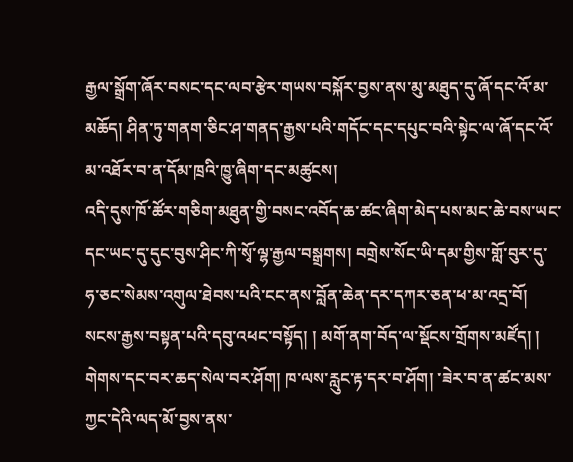རྒྱལ་སྒྲོག་ཞོར་བསང་དང་ལབ་རྩེར་གཡས་བསྐོར་བྱས་ནས་མུ་མཐུད་དུ་ཞོ་དང་འོ་མ་མཆོད། ཤིན་ཏུ་གནག་ཅིང་ཤ་གནད་རྒྱས་པའི་གདོང་དང་དཔུང་བའི་སྟེང་ལ་ཞོ་དང་འོ་མ་འཐོར་བ་ན་དོམ་ཁྲའི་ཁྱུ་ཞིག་དང་མཚུངས།
འདི་དུས་ཁོ་ཚོར་གཅིག་མཐུན་གྱི་བསང་འབོད་ཆ་ཚང་ཞིག་མེད་པས་མང་ཆེ་བས་ཡང་དང་ཡང་དུ་དུང་བུས་ཤིང་ཀི་སྭོ་ལྷ་རྒྱལ་བསྒྲགས། བགྲེས་སོང་ཡི་དམ་གྱིས་གློ་བུར་དུ་ཧ་ཅང་སེམས་འགུལ་ཐེབས་པའི་ངང་ནས་བློན་ཆེན་དར་དཀར་ཅན་ཕ་མ་འདྲ་བོ། སངས་རྒྱས་བསྟན་པའི་དབུ་འཕང་བསྟོད། ། མགོ་ནག་བོད་ལ་སྡོངས་གྲོགས་མཛོད། ། གེགས་དང་བར་ཆད་སེལ་བར་ཤོག། ཁ་ལས་རླུང་རྟ་དར་བ་ཤོག། ་ཟེར་བ་ན་ཚང་མས་ཀྱང་དེའི་ལད་མོ་བྱས་ནས་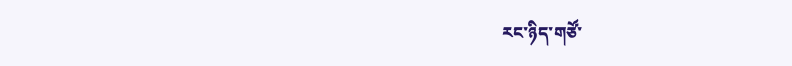རང་ཉིད་གཙོ་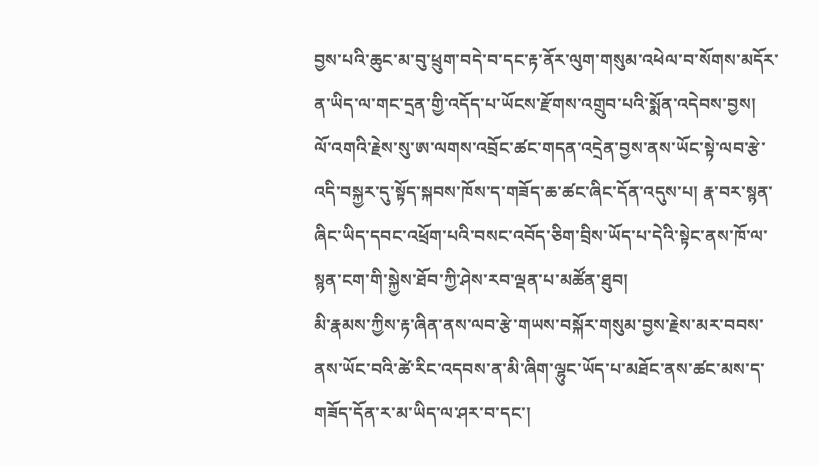བྱས་པའི་ཆུང་མ་བུ་ཕྲུག་བདེ་བ་དང་རྟ་ནོར་ལུག་གསུམ་འཕེལ་བ་སོགས་མདོར་ན་ཡིད་ལ་གང་དྲན་གྱི་འདོད་པ་ཡོངས་རྫོགས་འགྲུབ་པའི་སྨོན་འདེབས་བྱས།
ལོ་འགའི་རྗེས་སུ་ཨ་ལགས་འབྲོང་ཚང་གདན་འདྲེན་བྱས་ནས་ཡོང་སྟེ་ལབ་རྩེ་འདི་བསྐྱར་དུ་སྟོད་སྐབས་ཁོས་ད་གཟོད་ཆ་ཚང་ཞིང་དོན་འདུས་པ། རྣ་བར་སྙན་ཞིང་ཡིད་དབང་འཕྲོག་པའི་བསང་འབོད་ཅིག་བྲིས་ཡོད་པ་དེའི་སྟེང་ནས་ཁོ་ལ་སྙན་ངག་གི་སྐྱེས་ཐོབ་ཀྱི་ཤེས་རབ་ལྡན་པ་མཚོན་ཐུབ།
མི་རྣམས་ཀྱིས་རྟ་ཞིན་ནས་ལབ་རྩེ་གཡས་བསྐོར་གསུམ་བྱས་རྗེས་མར་བབས་ནས་ཡོང་བའི་ཚེ་རིང་འདབས་ན་མི་ཞིག་ལྷུང་ཡོད་པ་མཐོང་ནས་ཚང་མས་ད་གཟོད་དོན་ར་མ་ཡིད་ལ་ཤར་བ་དང་།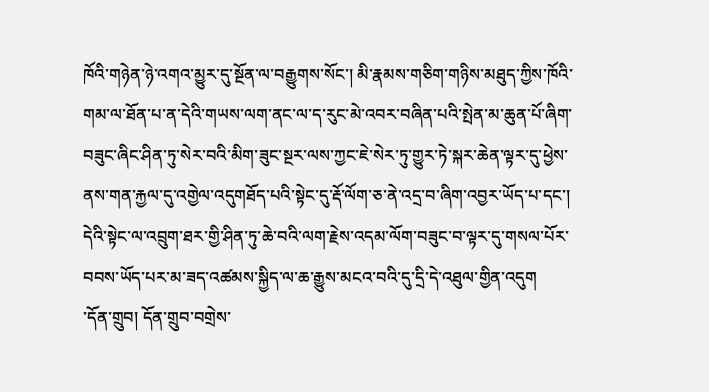ཁོའི་གཉེན་ཉེ་འགའ་མྱུར་དུ་སྔོན་ལ་བརྒྱུགས་སོང་། མི་རྣམས་གཅིག་གཉིས་མཐུད་ཀྱིས་ཁོའི་གམ་ལ་ཐོན་པ་ན་དེའི་གཡས་ལག་ནང་ལ་ད་རུང་མེ་འབར་བཞིན་པའི་སྤེན་མ་ཆུན་པོ་ཞིག་བཟུང་ཞིང་ཤིན་ཏུ་སེར་བའི་མིག་ཟུང་སྔར་ལས་ཀྱང་ཇེ་སེར་ཏུ་གྱུར་ཏེ་སྐར་ཆེན་ལྟར་དུ་ཕྱེས་ནས་གན་རྐྱལ་དུ་འགྱེལ་འདུགཐོད་པའི་སྟེང་དུ་རྡོ་ལོག་ཅ་ནེ་འདྲ་བ་ཞིག་འབྱར་ཡོད་པ་དང་། དེའི་སྟེང་ལ་འབྲུག་ཐར་གྱི་ཤིན་ཏུ་ཆེ་བའི་ལག་རྗེས་འདམ་ལོག་བཟུང་བ་ལྟར་དུ་གསལ་པོར་བབས་ཡོད་པར་མ་ཟད་འཚམས་སྐྱིད་ལ་ཆ་རྒྱུས་མངའ་བའི་དུ་དྲི་དེ་འཐུལ་གྱིན་འདུག
་དོན་གྲུབ། དོན་གྲུབ་བགྲེས་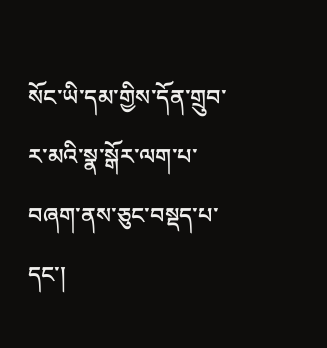སོང་ཡི་དམ་གྱིས་དོན་གྲུབ་ར་མའི་སྣ་སྒོར་ལག་པ་བཞག་ནས་ཅུང་བསྡད་པ་དང་།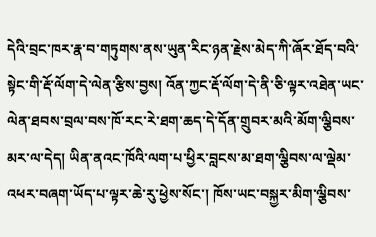དེའི་བྲང་ཁར་རྣ་བ་གཏུགས་ནས་ཡུན་རིང་ཉན་རྗེས་མེད་ཀི་ཞོར་ཐོད་བའི་སྟེང་གི་རྡོ་ལོག་དེ་ལེན་རྩིས་བྱས། འོན་ཀྱང་རྡོ་ལོག་དེ་ནི་ཅི་ལྟར་འཐེན་ཡང་ལེན་ཐབས་བྲལ་བས་ཁོ་རང་རེ་ཐག་ཆད་དེ་དོན་གྲུབར་མའི་མོག་ལྕིབས་མར་ལ་དེད། ཡིན་ནའང་ཁོའི་ལག་པ་ཕྱིར་བླངས་མ་ཐག་ལྕིབས་ལ་ལྡེམ་འཕར་བཞག་ཡོད་པ་ལྟར་ཆེ་རུ་ཕྱེས་སོང་། ཁོས་ཡང་བསྐྱར་མིག་ལྕིབས་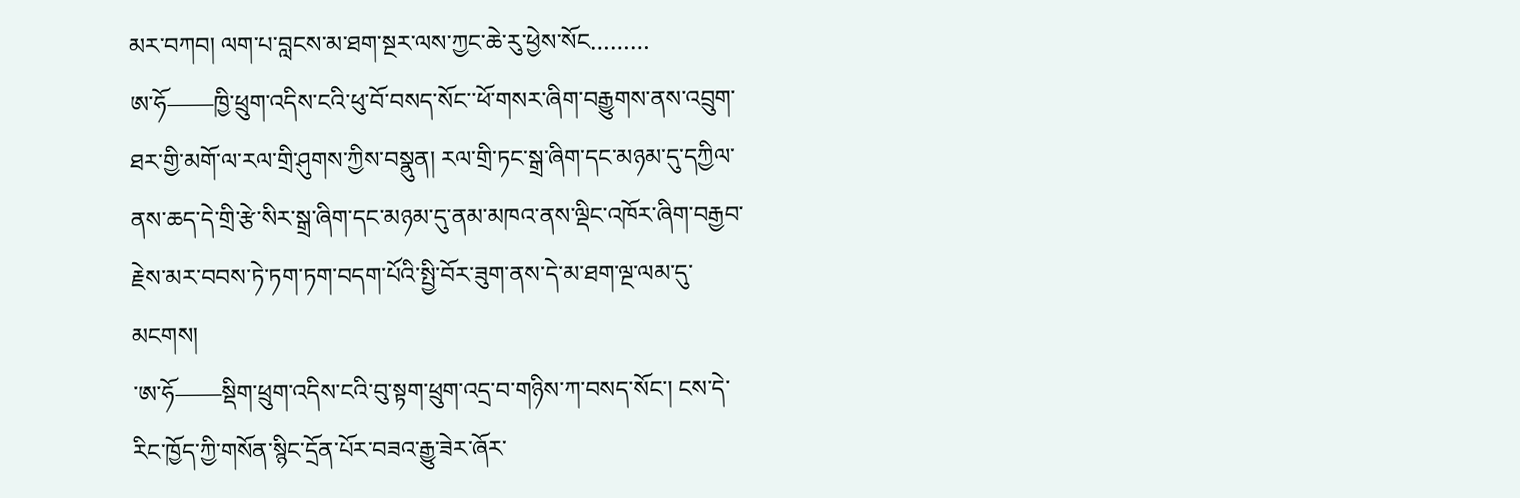མར་བཀབ། ལག་པ་བླངས་མ་ཐག་སྔར་ལས་ཀྱང་ཆེ་རུ་ཕྱེས་སོང………
ཨ་ཧོ——ཁྱི་ཕྲུག་འདིས་ངའི་ཕུ་བོ་བསད་སོང་་ཕོ་གསར་ཞིག་བརྒྱུགས་ནས་འབྲུག་ཐར་གྱི་མགོ་ལ་རལ་གྲི་ཤུགས་ཀྱིས་བསྣུན། རལ་གྲི་ཏང་སྒྲ་ཞིག་དང་མཉམ་དུ་དཀྱིལ་ནས་ཆད་དེ་གྲི་རྩེ་སིར་སྒྲ་ཞིག་དང་མཉམ་དུ་ནམ་མཁའ་ནས་ལྡིང་འཁོར་ཞིག་བརྒྱབ་རྗེས་མར་བབས་ཏེ་ཏག་ཏག་བདག་པོའི་སྤྱི་བོར་ཟུག་ནས་དེ་མ་ཐག་ལྔ་ལམ་དུ་མངགས།
་ཨ་ཧོ——སྡིག་ཕྲུག་འདིས་ངའི་བུ་སྟག་ཕྲུག་འདྲ་བ་གཉིས་ཀ་བསད་སོང་། ངས་དེ་རིང་ཁྱོད་ཀྱི་གསོན་སྙིང་དྲོན་པོར་བཟའ་རྒྱུ་ཟེར་ཞོར་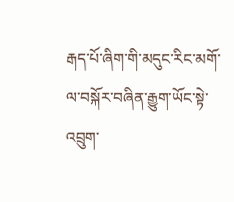རྒད་པོ་ཞིག་གི་མདུང་རིང་མགོ་ལ་བསྐོར་བཞིན་རྒྱུག་ཡོང་སྟེ་འབྲུག་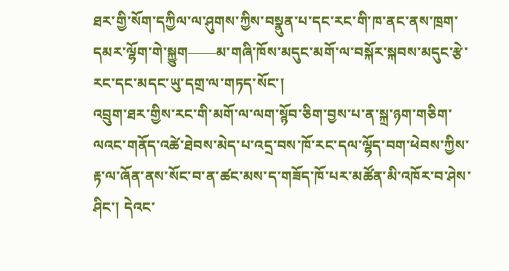ཐར་གྱི་སོག་དཀྱིལ་ལ་ཤུགས་ཀྱིས་བསྣུན་པ་དང་རང་གི་ཁ་ནང་ནས་ཁྲག་དམར་ལྷོག་གེ་སྐྱུག——མ་གཞི་ཁོས་མདུང་མགོ་ལ་བསྐོར་སྐབས་མདུང་རྩེ་རང་དང་མདང་ཡུ་དགྲ་ལ་གཏད་སོང་།
འབྲུག་ཐར་གྱིས་རང་གི་མགོ་ལ་ལག་སྙོབ་ཅིག་བྱས་པ་ན་སྐྲ་ཉག་གཅིག་ལའང་གནོད་འཚེ་ཐེབས་མེད་པ་འདྲ་བས་ཁོ་རང་དལ་ལྷོད་བག་ཕེབས་ཀྱིས་རྟ་ལ་ཞོན་ནས་སོང་བ་ན་ཚང་མས་ད་གཟོད་ཁོ་པར་མཚོན་མི་འཁོར་བ་ཤེས་ཤིང་། དེའང་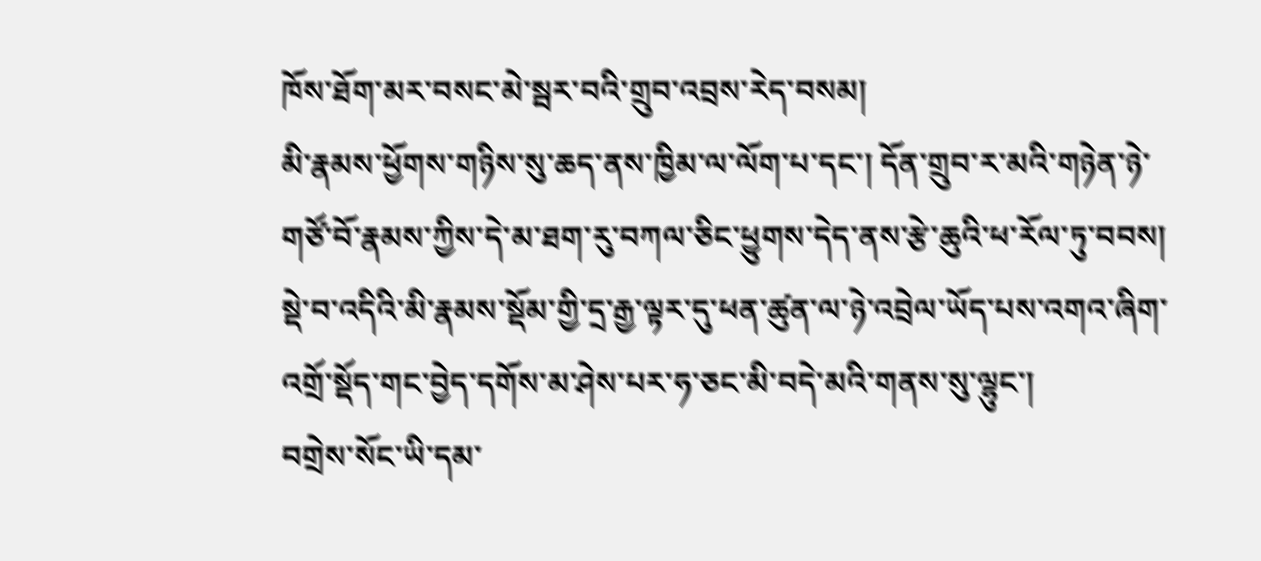ཁོས་ཐོག་མར་བསང་མེ་སྦར་བའི་གྲུབ་འབྲས་རེད་བསམ།
མི་རྣམས་ཕྱོགས་གཉིས་སུ་ཆད་ནས་ཁྱིམ་ལ་ལོག་པ་དང་། དོན་གྲུབ་ར་མའི་གཉེན་ཉེ་གཙོ་བོ་རྣམས་ཀྱིས་དེ་མ་ཐག་རུ་བཀལ་ཅིང་ཕྱུགས་དེད་ནས་རྩེ་ཆུའི་ཕ་རོལ་ཏུ་བབས། སྡེ་བ་འདིའི་མི་རྣམས་སྡོམ་གྱི་དྲ་རྒྱ་ལྟར་དུ་ཕན་ཚུན་ལ་ཉེ་འབྲེལ་ཡོད་པས་འགའ་ཞིག་འགྲོ་སྡོད་གང་བྱེད་དགོས་མ་ཤེས་པར་ཧ་ཅང་མི་བདེ་མའི་གནས་སུ་ལྷུང་།
བགྲེས་སོང་ཡི་དམ་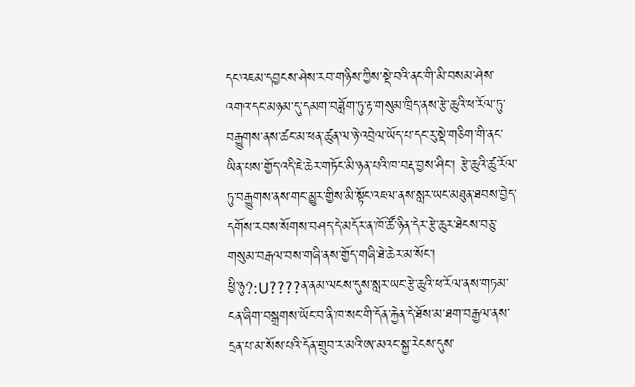དང་འཇམ་དབྱངས་ཤེས་རབ་གཉིས་ཀྱིས་སྡེ་བའི་ནང་གི་མི་བསམ་ཤེས་འགའ་དང་མཉམ་དུ་དམག་བཟློག་ཏུ་རྟ་གསུམ་ཁྲིད་ནས་རྩེ་ཆུའི་ཕ་རོལ་ཏུ་བརྒྱུགས་ནས་ཚང་མ་ཕན་ཚུན་ལ་ཉེ་འབྲེལ་ཡོད་པ་དང་རུ་སྡེ་གཅིག་གི་ནང་ཡིན་པས་གྱོད་འདི་ཇེ་ཆེར་གཏོང་མི་ཉན་པའི་ཁ་བརྡ་བྱས་ཤིང་། རྩེ་ཆུའི་ཚུ་རོལ་ཏུ་བརྒྱུགས་ནས་གང་མྱུར་གྱིས་མི་སྟོང་འཇལ་ནས་སླར་ཡང་མཐུན་ཐབས་བྱེད་དགོས་རབས་སོགས་བཤད་དེ་མདོར་ན་ཁོ་ཚོ་ཉིན་དེར་རྩེ་ཆུར་ཐེངས་བཅུ་གསུམ་བརྒལ་བས་གཞི་ནས་གྱོད་གཞི་ཐེ་ཆེར་མ་སོང་།
ཕྱི་ཉུ?:U????ན་ནམ་ལངས་དུས་སླར་ཡང་རྩེ་ཆུའི་ཕ་རོལ་ནས་གཏམ་ངན་ཞིག་བསྒྲགས་ཡོང་བ་ནི་ཁ་སང་གི་དོན་རྐྱེན་དེ་ཐོས་མ་ཐག་བརྒྱལ་ནས་དྲན་པ་མ་སོས་པའི་དོན་གྲུབ་ར་མའི་ཨ་མའང་སྐྱ་རེངས་དུས་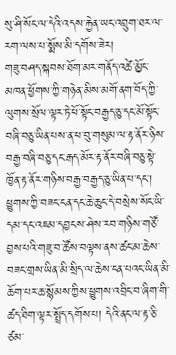སུ་ཤི་སོང་ལ་དེའི་འདས་རྐྱེན་ཡང་འབྲུག་ཐར་ལ་རག་ལས་པ་སྨོས་མི་དགོས་ཟེར།
གཟུ་བཤད་སྐབས་ཐོག་མར་གནོད་འཚེ་མྱོང་མཁན་ཕྱོགས་ཀྱི་གཉེན་མིས་མགོ་ནག་བོད་ཀྱི་ལུགས་སྲོལ་ལྟར་ཏེ་ཕོ་སྟོང་བརྒྱད་ཅུ་དང་མོ་སྟོང་བཞི་བཅུ་ཡིན་པས་ན་ཕ་བུ་གསུམ་ལ་རྟ་ནོར་ཉིས་བརྒྱ་བཞི་བཅུ་དང་རྒད་མོར་རྟ་ནོར་བཞི་བཅུ་སྟེ་ཁྱོན་རྟ་ནོར་གཉིས་བརྒྱ་བརྒྱད་ཅུ་ཡིན་པ་དང་། ཕྱུགས་ཀྱི་བཟང་ངན་དང་ཆེ་ཆུང་དེ་བསྲེས་སོང་ཡི་དམ་དང་འཇམ་དབྱངས་ཤེས་རབ་གཉིས་གཙོ་བྱས་པའི་གཟུ་བ་ཚོས་བལྟས་ནས་ཚང་མ་ཆེས་བཟང་གྲས་ཡིན་མི་སྲིད་ལ་ཆེས་ངན་པའང་ཡིན་མི་ཆོག་པར་ཆ་སྙོམས་ཀྱིས་ཕྱུགས་འབྲིང་བ་ཞིག་གི་ཚད་ཐིག་ལྟར་སྤྲོད་དགོས་པ། དེའི་ནང་ལ་རྟ་ཅི་ཙམ་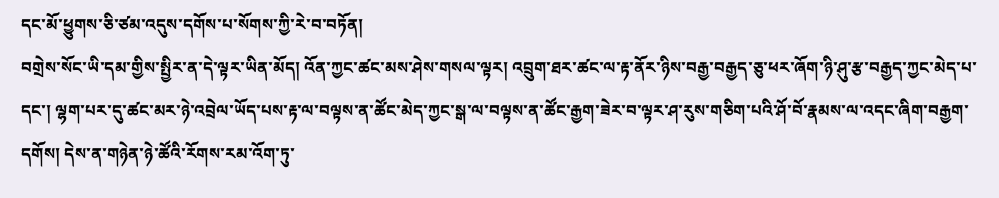དང་མོ་ཕྱུགས་ཅི་ཙམ་འདུས་དགོས་པ་སོགས་ཀྱི་རེ་བ་བཏོན།
བགྲེས་སོང་ཡི་དམ་གྱིས་སྤྱིར་ན་དེ་ལྟར་ཡིན་མོད། འོན་ཀྱང་ཚང་མས་ཤེས་གསལ་ལྟར། འབྲུག་ཐར་ཚང་ལ་རྟ་ནོར་ཉིས་བརྒྱ་བརྒྱད་ཅུ་ཕར་ཞོག་ཉི་ཤུ་རྩ་བརྒྱད་ཀྱང་མེད་པ་དང་། ལྷག་པར་དུ་ཚང་མར་ཉེ་འབྲེལ་ཡོད་པས་རྟ་ལ་བལྟས་ན་ཚོང་མེད་ཀྱང་སྒ་ལ་བལྟས་ན་ཚོང་རྒྱག་ཟེར་བ་ལྟར་ཤ་རུས་གཅིག་པའི་ཤོ་བོ་རྣམས་ལ་འདང་ཞིག་བརྒྱག་དགོས། དེས་ན་གཉེན་ཉེ་ཚོའི་རོགས་རམ་འོག་ཏུ་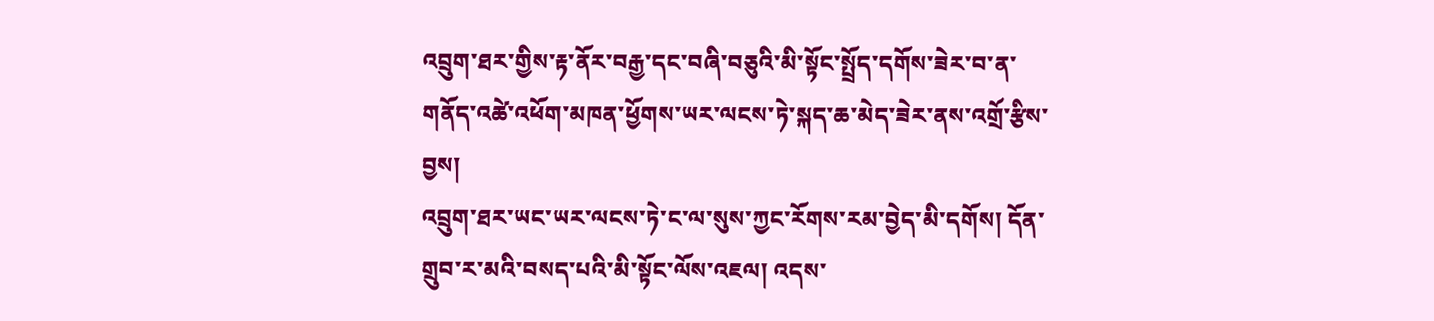འབྲུག་ཐར་གྱིས་རྟ་ནོར་བརྒྱ་དང་བཞི་བཅུའི་མི་སྟོང་སྤྲོད་དགོས་ཟེར་བ་ན་གནོད་འཚེ་འཕོག་མཁན་ཕྱོགས་ཡར་ལངས་ཏེ་སྐད་ཆ་མེད་ཟེར་ནས་འགྲོ་རྩིས་བྱས།
འབྲུག་ཐར་ཡང་ཡར་ལངས་ཏེ་ང་ལ་སུས་ཀྱང་རོགས་རམ་བྱེད་མི་དགོས། དོན་གྲུབ་ར་མའི་བསད་པའི་མི་སྟོང་ལོས་འཇལ། འདས་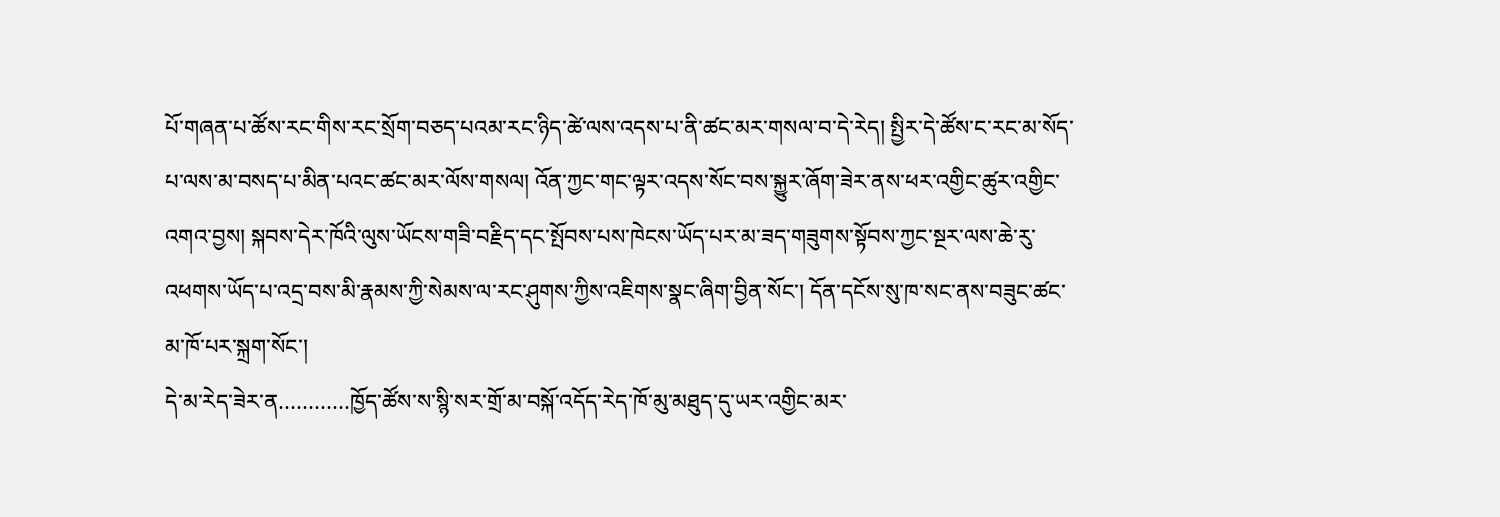པོ་གཞན་པ་ཚོས་རང་གིས་རང་སྲོག་བཅད་པའམ་རང་ཉིད་ཚེ་ལས་འདས་པ་ནི་ཚང་མར་གསལ་བ་དེ་རེད། སྤྱིར་དེ་ཚོས་ང་རང་མ་སོད་པ་ལས་མ་བསད་པ་མིན་པའང་ཚང་མར་ལོས་གསལ། འོན་ཀྱང་གང་ལྟར་འདས་སོང་བས་སྐྱུར་ཞོག་ཟེར་ནས་ཕར་འགྱིང་ཚུར་འགྱིང་འགའ་བྱས། སྐབས་དེར་ཁོའི་ལུས་ཡོངས་གཟི་བརྗིད་དང་སྤོབས་པས་ཁེངས་ཡོད་པར་མ་ཟད་གཟུགས་སྟོབས་ཀྱང་སྔར་ལས་ཆེ་རུ་འཕགས་ཡོད་པ་འདྲ་བས་མི་རྣམས་ཀྱི་སེམས་ལ་རང་ཤུགས་ཀྱིས་འཇིགས་སྣང་ཞིག་བྱིན་སོང་། དོན་དངོས་སུ་ཁ་སང་ནས་བཟུང་ཚང་མ་ཁོ་པར་སྐྲག་སོང་།
དེ་མ་རེད་ཟེར་ན…………ཁྱོད་ཚོས་ས་སྙི་སར་གྲོ་མ་བསྐོ་འདོད་རེད་ཁོ་མུ་མཐུད་དུ་ཡར་འགྱིང་མར་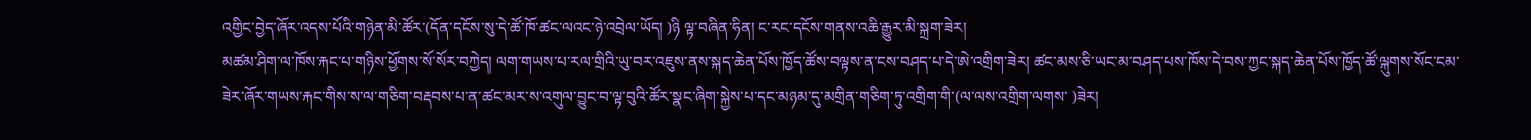འགྱིང་བྱེད་ཞོར་འདས་པོའི་གཉེན་མི་ཚོར་(དོན་དངོས་སུ་དེ་ཚོ་ཁོ་ཚང་ལའང་ཉེ་འབྲེལ་ཡོད། )ཉི ལྟ་བཞིན་ཧིན། ང་རང་དངོས་གནས་འཆི་རྒྱུར་མི་སྐྲག་ཟེར།
མཚམ་ཤིག་ལ་ཁོས་རྐང་པ་གཉིས་ཕྱོགས་སོ་སོར་བཀྱེད། ལག་གཡས་པ་རལ་གྲིའི་ཡུ་བར་འཇུས་ནས་སྐད་ཆེན་པོས་ཁྱོད་ཚོས་བལྟས་ན་ངས་བཤད་པ་དེ་ཨེ་འགྲིག་ཟེར། ཚང་མས་ཅི་ཡང་མ་བཤད་པས་ཁོས་དེ་བས་ཀྱང་སྐད་ཆེན་པོས་ཁྱོད་ཚོ་ལྐུགས་སོང་ངམ་ཟེར་ཞོར་གཡས་རྐང་གིས་ས་ལ་གཅིག་བརྡབས་པ་ན་ཚང་མར་ས་འགུལ་བྱུང་བ་ལྟ་བུའི་ཚོར་སྣང་ཞིག་སྐྱེས་པ་དང་མཉམ་དུ་མགྲིན་གཅིག་ཏུ་འགྲིག་གི་(ལ་ལས་འགྲིག་ལགས་ )ཟེར།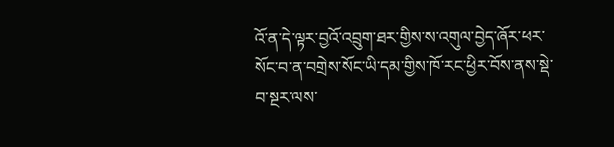འོ་ན་དེ་ལྟར་བྱའོ་འབྲུག་ཐར་གྱིས་ས་འགུལ་བྱེད་ཞོར་ཕར་སོང་བ་ན་བགྲེས་སོང་ཡི་དམ་གྱིས་ཁོ་རང་ཕྱིར་བོས་ནས་སྡེ་བ་སྔར་ལས་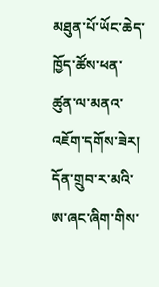མཐུན་པོ་ཡོང་ཆེད་ཁྱོད་ཚོས་ཕན་ཚུན་ལ་མནའ་འཇོག་དགོས་ཟེར།
དོན་གྲུབ་ར་མའི་ཨ་ཞང་ཞིག་གིས་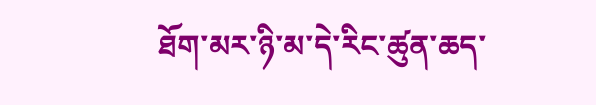ཐོག་མར་ཉི་མ་དེ་རིང་ཚུན་ཆད་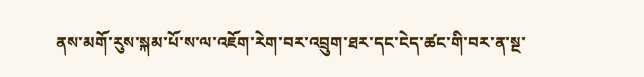ནས་མགོ་རུས་སྐམ་པོ་ས་ལ་འཇོག་རེག་བར་འབྲུག་ཐར་དང་ངེད་ཚང་གི་བར་ན་སྔ་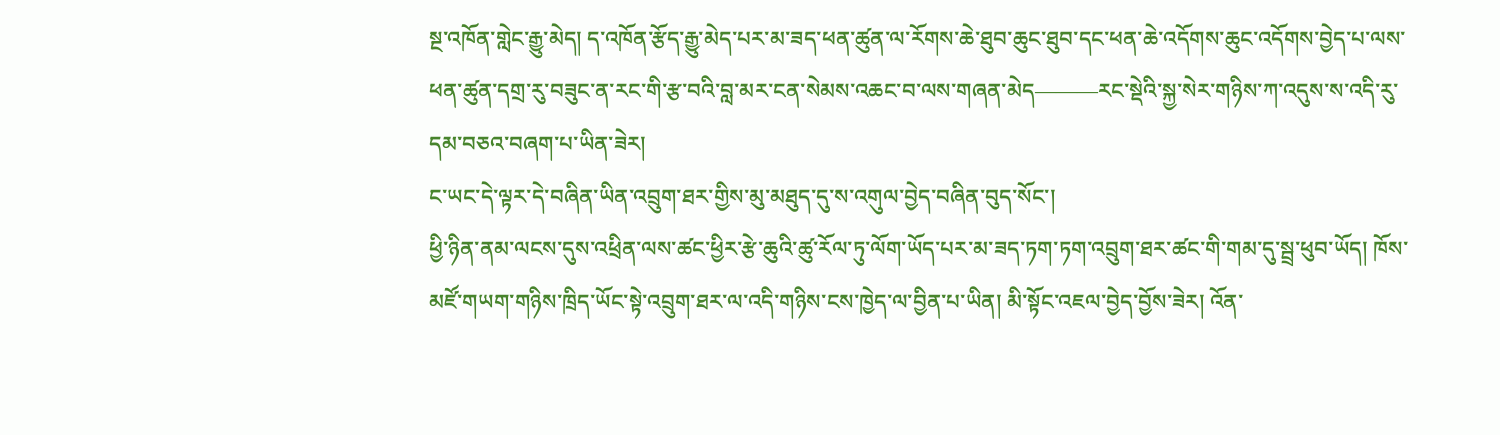སྔ་འཁོན་གླེང་རྒྱུ་མེད། ད་འཁོན་རྩོད་རྒྱུ་མེད་པར་མ་ཟད་ཕན་ཚུན་ལ་རོགས་ཆེ་ཐུབ་ཆུང་ཐུབ་དང་ཕན་ཆེ་འདོགས་ཆུང་འདོགས་བྱེད་པ་ལས་ཕན་ཚུན་དགྲ་རུ་བཟུང་ན་རང་གི་རྩ་བའི་བླ་མར་ངན་སེམས་འཆང་བ་ལས་གཞན་མེད———རང་སྡེའི་སྐྱ་སེར་གཉིས་ཀ་འདུས་ས་འདི་རུ་དམ་བཅའ་བཞག་པ་ཡིན་ཟེར།
ང་ཡང་དེ་ལྟར་དེ་བཞིན་ཡིན་འབྲུག་ཐར་གྱིས་མུ་མཐུད་དུ་ས་འགུལ་བྱེད་བཞིན་བུད་སོང་།
ཕྱི་ཉིན་ནམ་ལངས་དུས་འཕྲིན་ལས་ཚང་ཕྱིར་རྩེ་ཆུའི་ཚུ་རོལ་ཏུ་ལོག་ཡོད་པར་མ་ཟད་ཏག་ཏག་འབྲུག་ཐར་ཚང་གི་གམ་དུ་སྦྲ་ཕུབ་ཡོད། ཁོས་མཛོ་གཡག་གཉིས་ཁྲིད་ཡོང་སྟེ་འབྲུག་ཐར་ལ་འདི་གཉིས་ངས་ཁྱེད་ལ་བྱིན་པ་ཡིན། མི་སྟོང་འཇལ་བྱེད་བྱོས་ཟེར། འོན་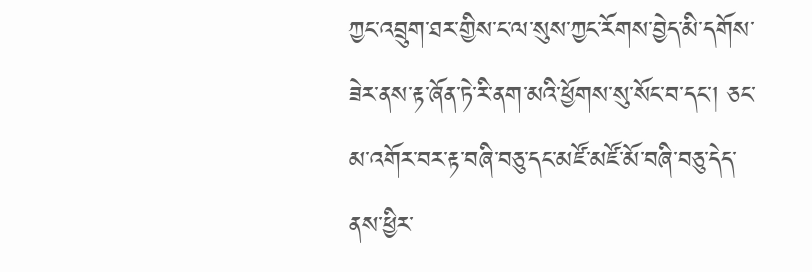ཀྱང་འབྲུག་ཐར་གྱིས་ང་ལ་སུས་ཀྱང་རོགས་བྱེད་མི་དགོས་ཟེར་ནས་རྟ་ཞོན་ཏེ་རི་ནག་མའི་ཕྱོགས་སུ་སོང་བ་དང་། ཅང་མ་འགོར་བར་རྟ་བཞི་བཅུ་དང་མཛོ་མཛོ་མོ་བཞི་བཅུ་དེད་ནས་ཕྱིར་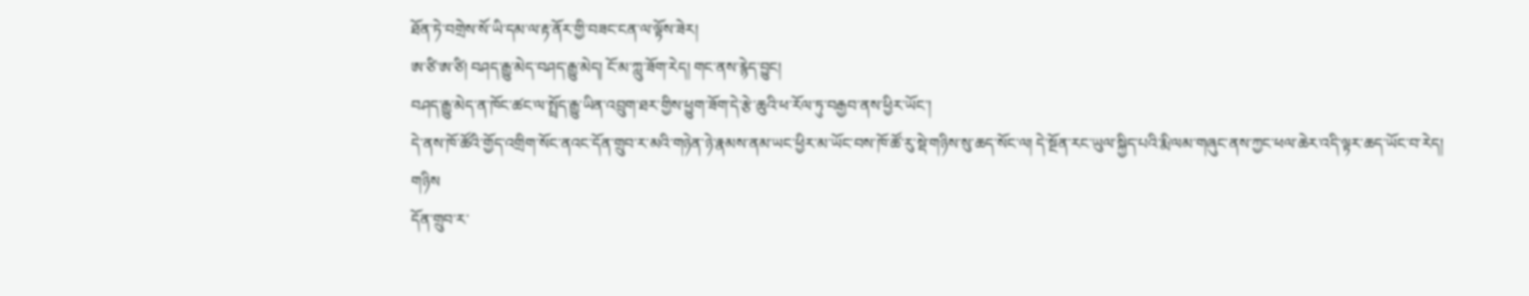ཐོན་ཏེ་བགྲེས་སོ་ཡི་དམ་ལ་རྟ་ནོར་གྱི་བཟང་ངན་ལ་ལྟོས་ཟེར།
ཨ་ཙི་ཨ་ཙི། བཤད་རྒྱུ་མེད་བཤད་རྒྱུ་མེད། ངོ་མ་ཀླུ་ཟོག་རེད། གང་ནས་རྙེད་བྱུང།
བཤད་རྒྱུ་མེད་ན་ཁོང་ཚང་ལ་སྤྲོད་རྒྱུ་ཡིན་འབྲུག་ཐར་གྱིས་ཕྱུག་ཟོག་དེ་རྩེ་ཆུའི་ཕ་རོལ་ཏུ་བརྒྱབ་ནས་ཕྱིར་ཡོང་།
དེ་ནས་ཁོ་ཚོའི་གྱོད་འགྲིག་སོང་ནའང་དོན་གྲུབ་ར་མའི་གཉེན་ཉེ་རྣམས་ནམ་ཡང་ཕྱིར་མ་ཡོང་བས་ཁོ་ཚོ་རུ་སྡེ་གཉིས་སུ་ཆད་སོང་ལ། དེ་སྔོན་རང་ཡུལ་སྐྱིད་པའི་རྨི་ལམ་གཞུང་ནས་ཀྱང་ཕལ་ཆེར་འདི་ལྟར་ཆད་ཡོང་བ་རེད།
གཉིས
དོན་གྲུབ་ར་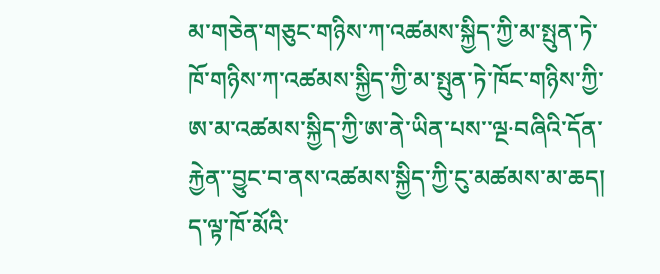མ་གཅེན་གཅུང་གཉིས་ཀ་འཚམས་སྐྱིད་ཀྱི་མ་སྤུན་ཏེ་ཁོ་གཉིས་ཀ་འཚམས་སྐྱིད་ཀྱི་མ་སྤུན་ཏེ་ཁོང་གཉིས་ཀྱི་ཨ་མ་འཚམས་སྐྱིད་ཀྱི་ཨ་ནེ་ཡིན་པས་་ལྔ·བཞིའི་དོན་རྐྱེན་་བྱུང་བ་ནས་འཚམས་སྐྱིད་ཀྱི་ངུ་མཚམས་མ་ཆད། ད་ལྟ་ཁོ་མོའི་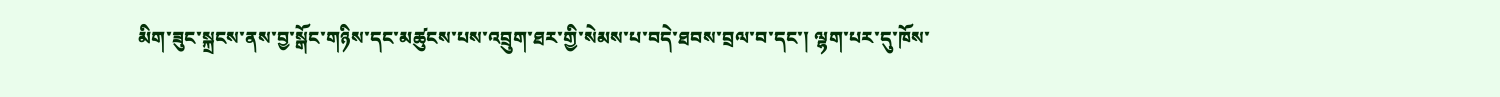མིག་ཟུང་སྐྲངས་ནས་བྱ་སྒོང་གཉིས་དང་མཚུངས་པས་འབྲུག་ཐར་གྱི་སེམས་པ་བདེ་ཐབས་བྲལ་བ་དང་། ལྷག་པར་དུ་ཁོས་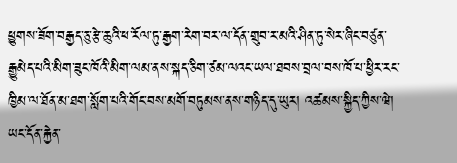ཕྱུགས་ཟོག་བརྒྱད་ཅུ་རྩེ་ཆུའི་ཕ་རོལ་ཏུ་རྒྱག་རེག་བར་ལ་དོན་གྲུབ་ར་མའི་ཤིན་ཏུ་སེར་ཞིང་བཙུན་རྒྱུམེད་པའི་མིག་ཟུང་ཁོའི་མིག་ལམ་ནས་སྐད་ཅིག་ཙམ་ལའང་ཡལ་ཐབས་བྲལ་བས་ཁོ་པ་ཕྱིར་རང་ཁྱིམ་ལ་ཐོན་མ་ཐག་སློག་པའི་གོང་བས་མགོ་བཏུམས་ནས་གཉིད་དུ་ཡུར། འཚམས་སྐྱིད་ཀྱིས་ཝེ། ཡང་དོན་རྐྱེན་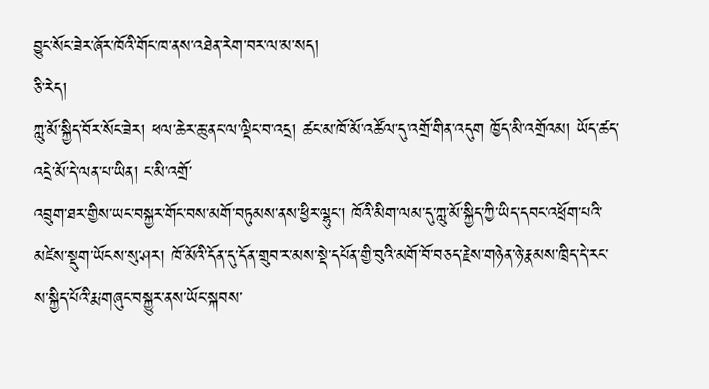བྱུང་སོང་ཟེར་ཞོར་ཁོའི་གོང་ཁ་ནས་འཐེན་རེག་བར་ལ་མ་སད།
ཅི་རེད།
ཀླུ་མོ་སྐྱིད་བོར་སོང་ཟེར། ཕལ་ཆེར་ཆུ་ནང་ལ་ལྡིང་བ་འདྲ། ཚང་མ་ཁོ་མོ་འཚོལ་དུ་འགྲོ་གིན་འདུག ཁྱོད་མི་འགྲོའམ། ཡོད་ཚད་འདྲེ་མོ་དེ་ལན་པ་ཡིན། ང་མི་འགྲོ་
འབྲུག་ཐར་གྱིས་ཡང་བསྐྱར་གོང་བས་མགོ་བཏུམས་ནས་ཕྱིར་ལྷུང་། ཁོའི་མིག་ལམ་དུ་ཀླུ་མོ་སྐྱིད་ཀྱི་ཡིད་དབང་འཕྲོག་པའི་མཛེས་སྡུག་ཡོངས་སུ་ཤར། ཁོ་མོའི་དོན་དུ་དོན་གྲུབ་ར་མས་སྡེ་དཔོན་གྱི་བུའི་མགོ་བོ་བཅད་རྗེས་གཉེན་ཉེ་རྣམས་ཁྲིད་དེ་རང་ས་སྐྱིད་པོའི་རྨ་གཞུང་བསྐྱུར་ནས་ཡོང་སྐབས་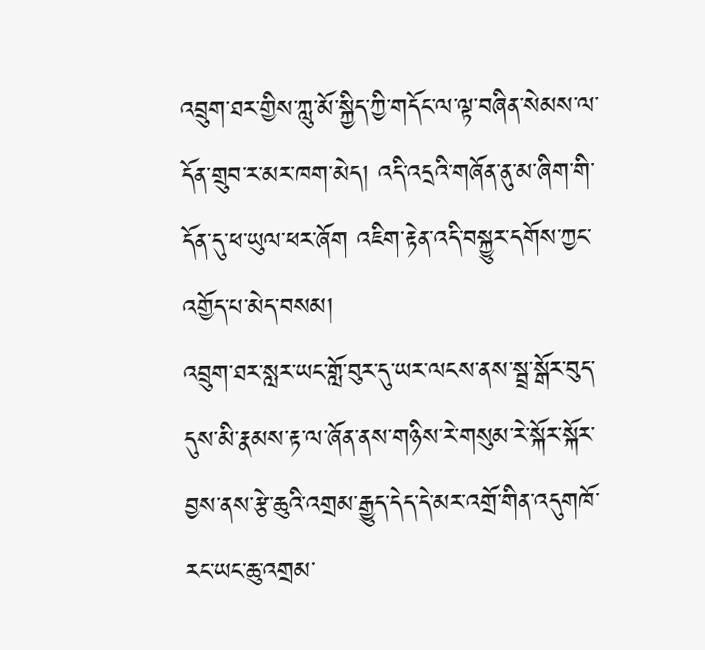འབྲུག་ཐར་གྱིས་ཀླུ་མོ་སྐྱིད་ཀྱི་གདོང་ལ་ལྟ་བཞིན་སེམས་ལ་དོན་གྲུབ་ར་མར་ཁག་མེད། འདི་འདྲའི་གཞོན་ནུ་མ་ཞིག་གི་དོན་དུ་ཕ་ཡུལ་ཕར་ཞོག འཇིག་རྟེན་འདི་བསྐྱུར་དགོས་ཀྱང་འགྱོད་པ་མེད་བསམ།
འབྲུག་ཐར་སླར་ཡང་གློ་བུར་དུ་ཡར་ལངས་ནས་སྦྲ་སྒོར་བུད་དུས་མི་རྣམས་རྟ་ལ་ཞོན་ནས་གཉིས་རེ་གསུམ་རེ་སྐོར་སྐོར་བྱས་ནས་རྩེ་ཆུའི་འགྲམ་རྒྱུད་དེད་དེ་མར་འགྲོ་གིན་འདུགཁོ་རང་ཡང་ཆུ་འགྲམ་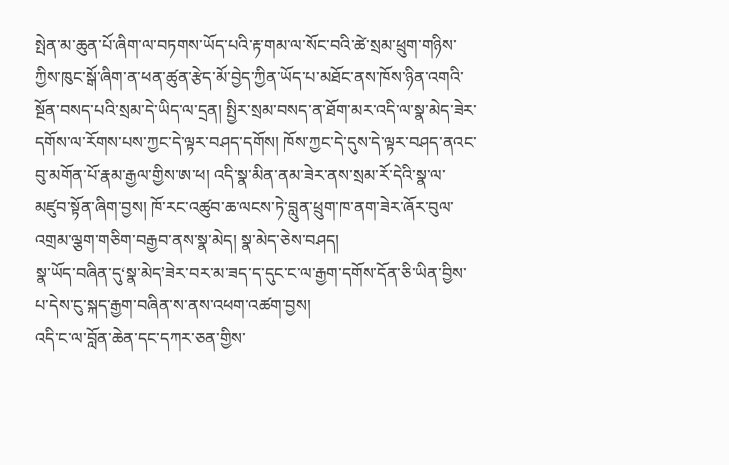སྤེན་མ་ཆུན་པོ་ཞིག་ལ་བཏགས་ཡོད་པའི་རྟ་གམ་ལ་སོང་བའི་ཚེ་སྲམ་ཕྲུག་གཉིས་ཀྱིས་ཁུང་སྒོ་ཞིག་ན་ཕན་ཚུན་རྩེད་མོ་བྱེད་ཀྱིན་ཡོད་པ་མཐོང་ནས་ཁོས་ཉིན་འགའི་སྔོན་བསད་པའི་སྲམ་དེ་ཡིད་ལ་དྲན། སྤྱིར་སྲམ་བསད་ན་ཐོག་མར་འདི་ལ་སྣ་མེད་ཟེར་དགོས་ལ་རོགས་པས་ཀྱང་དེ་ལྟར་བཤད་དགོས། ཁོས་ཀྱང་དེ་དུས་དེ་ལྟར་བཤད་ནའང་བུ་མགོན་པོ་རྣམ་རྒྱལ་གྱིས་ཨ་ཕ། འདི་སྣ་མིན་ནམ་ཟེར་ནས་སྲམ་རོ་དེའི་སྣ་ལ་མཛུབ་སྟོན་ཞིག་བྱས། ཁོ་རང་འཚུབ་ཆ་ལངས་ཏེ་བླུན་ཕྲུག་ཁ་ནག་ཟེར་ཞོར་བུལ་འགྲམ་ལྕག་གཅིག་བརྒྱབ་ནས་སྣ་མེད། སྣ་མེད་ཅེས་བཤད།
སྣ་ཡོད་བཞིན་དུ‘སྣ་མེད’ཟེར་བར་མ་ཟད་ད་དུང་ང་ལ་རྒྱག་དགོས་དོན་ཅི་ཡིན་བྱིས་པ་དེས་ངུ་སྐད་རྒྱག་བཞིན་ས་ནས་འཕག་འཚག་བྱས།
འདི་ང་ལ་བློན་ཆེན་དང་དཀར་ཅན་གྱིས་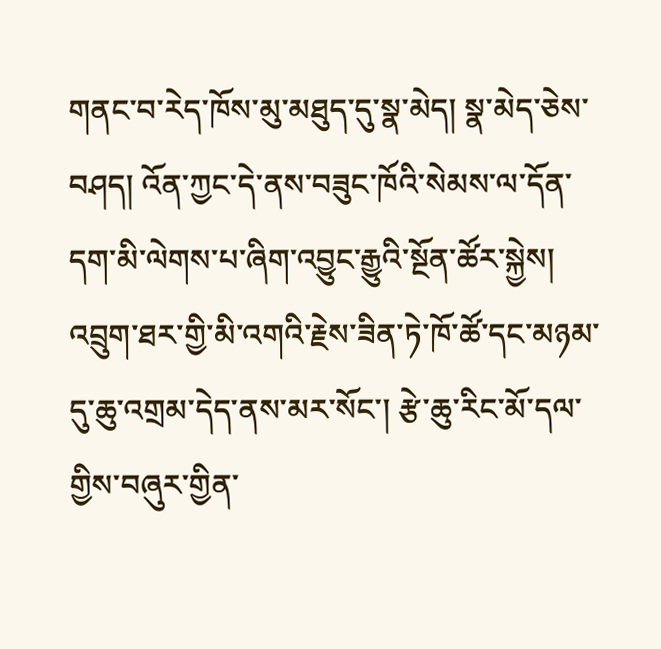གནང་བ་རེད་ཁོས་མུ་མཐུད་དུ་སྣ་མེད། སྣ་མེད་ཅེས་བཤད། འོན་ཀྱང་དེ་ནས་བཟུང་ཁོའི་སེམས་ལ་དོན་དག་མི་ལེགས་པ་ཞིག་འབྱུང་རྒྱུའི་སྔོན་ཚོར་སྐྱེས།
འབྲུག་ཐར་གྱི་མི་འགའི་རྗེས་ཟིན་ཏེ་ཁོ་ཚོ་དང་མཉམ་དུ་ཆུ་འགྲམ་དེད་ནས་མར་སོང་། རྩེ་ཆུ་རིང་མོ་དལ་གྱིས་བཞུར་གྱིན་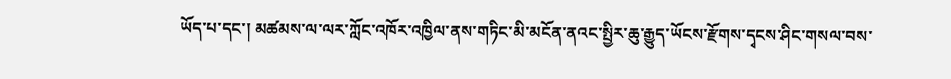ཡོད་པ་དང་། མཚམས་ལ་ལར་ཀློང་འཁོར་འཁྱིལ་ནས་གཏིང་མི་མངོན་ནའང་སྤྱིར་ཆུ་རྒྱུད་ཡོངས་རྫོགས་དྭངས་ཤིང་གསལ་བས་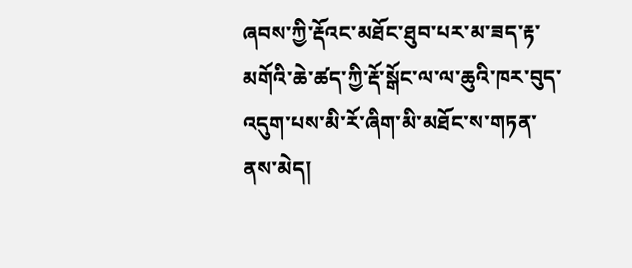ཞབས་ཀྱི་རྡོའང་མཐོང་ཐུབ་པར་མ་ཟད་རྟ་མགོའི་ཆེ་ཚད་ཀྱི་རྡོ་སྒོང་ལ་ལ་ཆུའི་ཁར་བུད་འདུག་པས་མི་རོ་ཞིག་མི་མཐོང་ས་གཏན་ནས་མེད།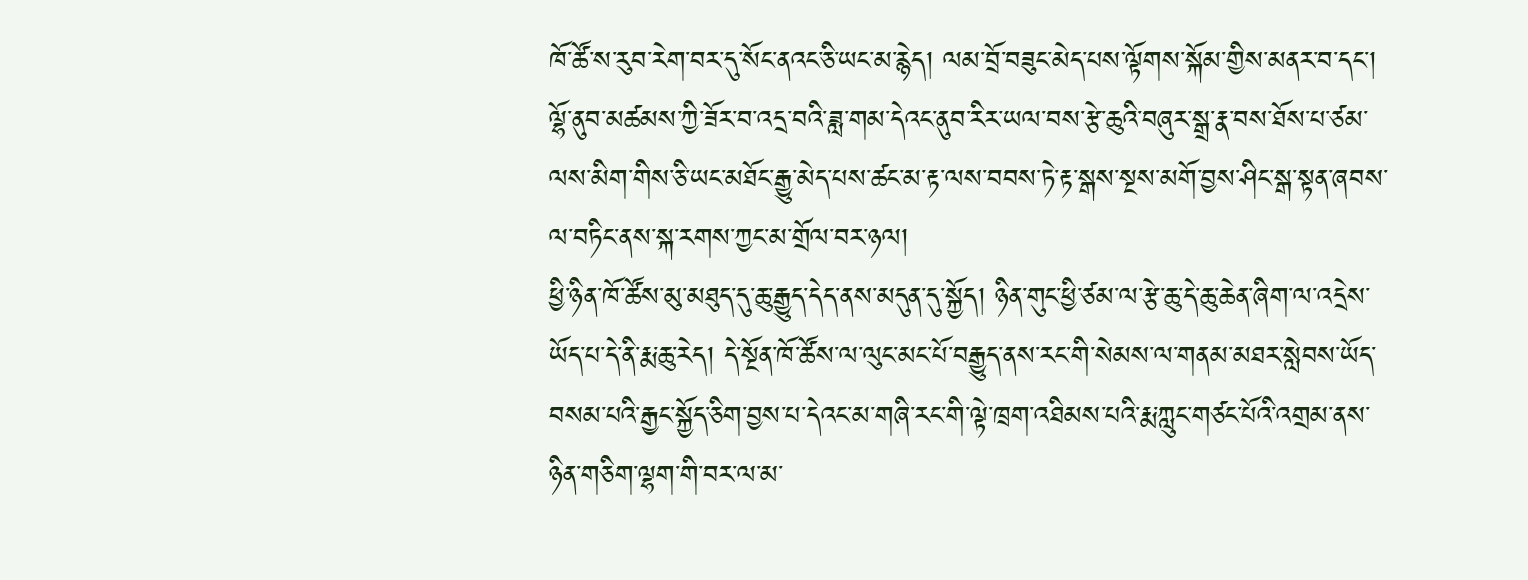ཁོ་ཚོ་ས་རུབ་རེག་བར་དུ་སོང་ནའང་ཅི་ཡང་མ་རྙེད། ལམ་བྲོ་བཟུང་མེད་པས་ལྟོགས་སྐོམ་གྱིས་མནར་བ་དང་། ལྷོ་ནུབ་མཚམས་ཀྱི་ཟོར་བ་འདྲ་བའི་ཟླ་གམ་དེའང་ནུབ་རིར་ཡལ་བས་རྩེ་ཆུའི་བཞུར་སྒྲ་རྣ་བས་ཐོས་པ་ཙམ་ལས་མིག་གིས་ཅི་ཡང་མཐོང་རྒྱུ་མེད་པས་ཚང་མ་རྟ་ལས་བབས་ཏེ་རྟ་སྒས་སྔས་མགོ་བྱས་ཤིང་སྒ་སྟན་ཞབས་ལ་བཏིང་ནས་སྐ་རགས་ཀྱང་མ་གྲོལ་བར་ཉལ།
ཕྱི་ཉིན་ཁོ་ཚོས་མུ་མཐུད་དུ་ཆུ་རྒྱུད་དེད་ནས་མདུན་དུ་སྐྱོད། ཉིན་གུང་ཕྱི་ཙམ་ལ་རྩེ་ཆུ་དེ་ཆུ་ཆེན་ཞིག་ལ་འདྲེས་ཡོད་པ་དེ་ནི་རྨ་ཆུ་རེད། དེ་སྔོན་ཁོ་ཚོས་ལ་ལུང་མང་པོ་བརྒྱུད་ནས་རང་གི་སེམས་ལ་གནམ་མཐར་སླེབས་ཡོད་བསམ་པའི་རྒྱང་སྐྱོད་ཅིག་བྱས་པ་དེའང་མ་གཞི་རང་གི་ལྟེ་ཁྲག་འཐིམས་པའི་རྨ་ཀླུང་གཙང་པོའི་འགྲམ་ནས་ཉིན་གཅིག་ལྷག་གི་བར་ལ་མ་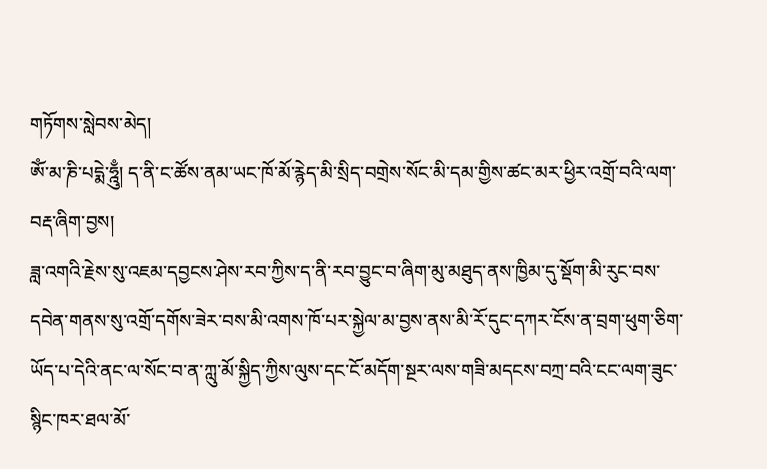གཏོགས་སླེབས་མེད།
ༀ་མ་ཎི་པདྨེ་ཧྰུྃ། ད་ནི་ང་ཚོས་ནམ་ཡང་ཁོ་མོ་རྙེད་མི་སྲིད་བགྲེས་སོང་མི་དམ་གྱིས་ཚང་མར་ཕྱིར་འགྲོ་བའི་ལག་བརྡ་ཞིག་བྱས།
ཟླ་འགའི་རྗེས་སུ་འཇམ་དབྱངས་ཤེས་རབ་ཀྱིས་ད་ནི་རབ་བྱུང་བ་ཞིག་མུ་མཐུད་ནས་ཁྱིམ་དུ་སྡོག་མི་རུང་བས་དབེན་གནས་སུ་འགྲོ་དགོས་ཟེར་བས་མི་འགས་ཁོ་པར་སྐྱེལ་མ་བྱས་ནས་མི་རོ་དུང་དཀར་ངོས་ན་བྲག་ཕུག་ཅིག་ཡོད་པ་དེའི་ནང་ལ་སོང་བ་ན་ཀླུ་མོ་སྐྱིད་ཀྱིས་ལུས་དང་ངོ་མདོག་སྔར་ལས་གཟི་མདངས་བཀྲ་བའི་ངང་ལག་ཟུང་སྙིང་ཁར་ཐལ་མོ་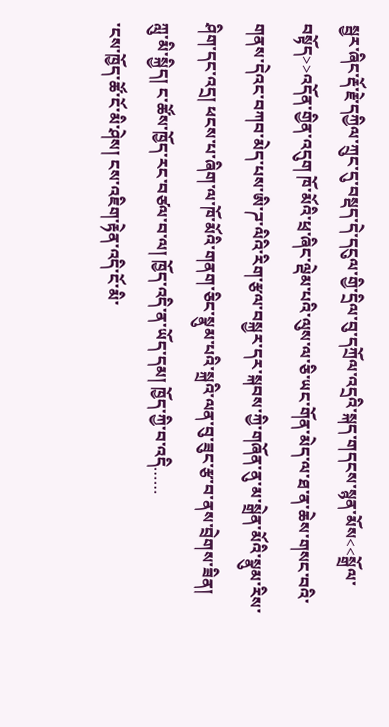སྦྱར་ཞིང་རྡོ་རྗེ་དཀྱིལ་ཀྲུང་དུ་བསྡད་དེ་དངུལ་གྱི་དྲིལ་བུ་དཀྲོལ་འདྲའི་སྐད་གདངས་སྙན་མོས<<སྒྲོལ་བསྟོད>>འདོན་གྱིན་འདུག ཁོ་མོའི་ཕྲ་ཞིང་ལྡེམ་པའི་ལུས་ལ་ཅི་ཡང་གོན་མེད་ལ་ཐ་ན་ཆེས་གསང་བའི་གནས་དེའང་བཀབ་མེད་པས་ཨི་ཌ་ལིའི་རིག་རྩལ་བསྐྱར་དར་སྐབས་ཀྱི་གཞོན་ནུ་མ་སྒྲེན་མོའི་སྣུམ་རིས་ཤིག་དང་འདྲ། ཕངས་པ་ཞིག་ལ་ཁོ་མོའི་གནག་ཅིང་སྣུམ་པའི་སྐྲའི་ལན་བུ་ཟུང་རྩ་བ་ནས་བྲེགས་ཟིན།
ཀླུ་མི་སྐྱིད། ང་ཚོས་ཁྱོད་རང་བཙལ་བ་ལ། ཁྱོད་འདི་ན་ཡོད་དམ། ཁྱོད་ཀྱི་བ་འདི……
་ངས་ཁྱོད་ཚོ་ངོ་མི་ཤེས། ངས་འཇིག་རྟེན་འདི་ངོ་མི་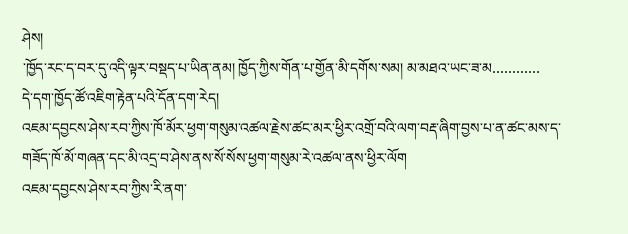ཤེས།
་ཁྱོད་རང་ད་བར་དུ་འདི་ལྟར་བསྡད་པ་ཡིན་ནམ། ཁྱོད་ཀྱིས་གོན་པ་གྱོན་མི་དགོས་སམ། མ་མཐའ་ཡང་ཟ་མ…………
དེ་དག་ཁྱོད་ཚོ་འཇིག་རྟེན་པའི་དོན་དག་རེད།
འཇམ་དབྱངས་ཤེས་རབ་ཀྱིས་ཁོ་མོར་ཕྱག་གསུམ་འཚལ་རྗེས་ཚང་མར་ཕྱིར་འགྲོ་བའི་ལག་བརྡ་ཞིག་བྱས་པ་ན་ཚང་མས་ད་གཟོད་ཁོ་མོ་གཞན་དང་མི་འདྲ་བ་ཤེས་ནས་སོ་སོས་ཕྱག་གསུམ་རེ་འཚལ་ནས་ཕྱིར་ལོག
འཇམ་དབྱངས་ཤེས་རབ་ཀྱིས་རི་ནག་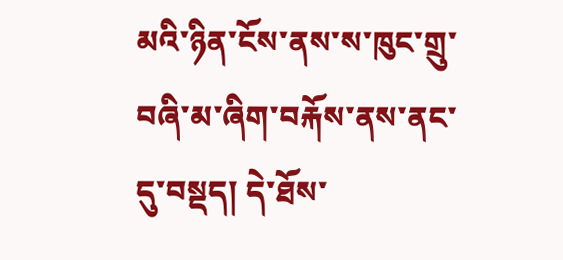མའི་ཉིན་ངོས་ནས་ས་ཁུང་གྲུ་བཞི་མ་ཞིག་བརྐོས་ནས་ནང་དུ་བསྡད། དེ་ཐོས་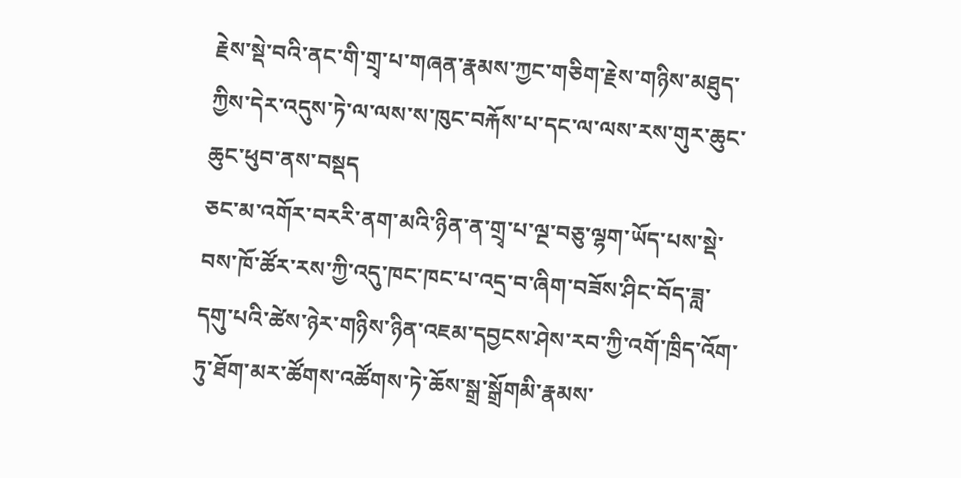རྗེས་སྡེ་བའི་ནང་གི་གྲྭ་པ་གཞན་རྣམས་ཀྱང་གཅིག་རྗེས་གཉིས་མཐུད་ཀྱིས་དེར་འདུས་ཏེ་ལ་ལས་ས་ཁུང་བརྐོས་པ་དང་ལ་ལས་རས་གུར་ཆུང་ཆུང་ཕུབ་ནས་བསྡད
ཅང་མ་འགོར་བརརི་ནག་མའི་ཉིན་ན་གྲྭ་པ་ལྔ་བཅུ་ལྷག་ཡོད་པས་སྡེ་བས་ཁོ་ཚོར་རས་ཀྱི་འདུ་ཁང་ཁང་པ་འདྲ་བ་ཞིག་བཟོས་ཤིང་བོད་ཟླ་དགུ་པའི་ཚེས་ཉེར་གཉིས་ཉིན་འཇམ་དབྱངས་ཤེས་རབ་ཀྱི་འགོ་ཁྲིད་འོག་ཏུ་ཐོག་མར་ཚོགས་འཚོགས་ཏེ་ཆོས་སྒྲ་སྒྲོགམི་རྣམས་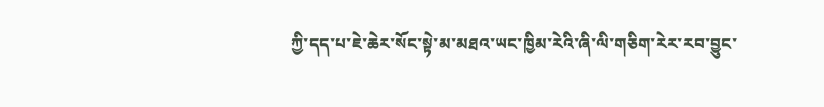ཀྱི་དད་པ་ཇེ་ཆེར་སོང་སྟེ་མ་མཐའ་ཡང་ཁྱིམ་རེའི་ཞི་ལི་གཅིག་རེར་རབ་བྱུང་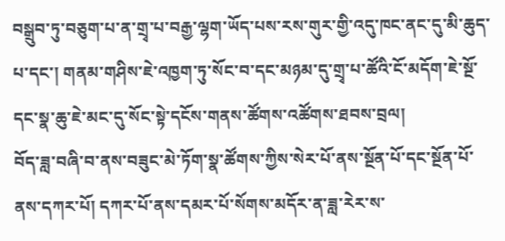བསྒྲུབ་ཏུ་བཅུག་པ་ན་གྲྭ་པ་བརྒྱ་ལྷག་ཡོད་པས་རས་གུར་གྱི་འདུ་ཁང་ནང་དུ་མི་ཆུད་པ་དང་། གནམ་གཤིས་ཇེ་འཁྱག་ཏུ་སོང་བ་དང་མཉམ་དུ་གྲྭ་པ་ཚོའི་ངོ་མདོག་ཇེ་སྔོ་དང་སྣ་ཆུ་ཇེ་མང་དུ་སོང་སྟེ་དངོས་གནས་ཚོགས་འཚོགས་ཐབས་བྲལ།
བོད་ཟླ་བཞི་བ་ནས་བཟུང་མེ་ཏོག་སྣ་ཚོགས་ཀྱིས་སེར་པོ་ནས་སྔོན་པོ་དང་སྔོན་པོ་ནས་དཀར་པོ། དཀར་པོ་ནས་དམར་པོ་སོགས་མདོར་ན་ཟླ་རེར་ས་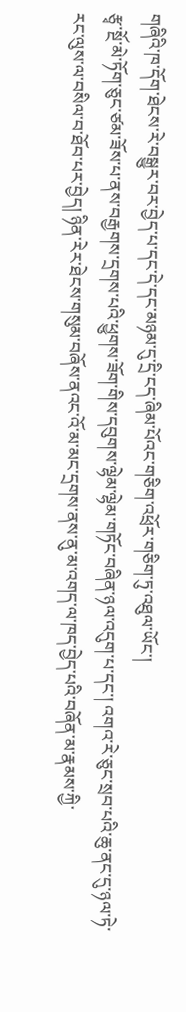གཞིའི་ཁ་དོག་ཐེངས་རེ་བསྒྱུར་བར་བྱེད་པ་དང་དེ་དང་མཉམ་དུ་དྲི་ངད་ཞིམ་པོའང་གཅིག་འཕྲོར་གཅིག་ཏུ་འཐུལ་ཡོང་།
རྩྭ་སྔོ་མེ་ཏོག་ཅུང་ཙམ་ཟོས་པ་ནས་བརྒྱགས་དྲགས་པའི་ཕྱུགས་ཟོག་གིས་དབུགས་ལྷེམ་ལྷེམ་གཏོང་བཞིན་ཉལ་འདུག་པ་དང་། འགའ་རེ་ཅུང་སྲབ་པའི་ཆུ་ནང་དུ་ཉལ་ཏེ་རང་ལུས་ལ་བསིལ་བ་ཐོབ་པར་བྱེད། ཉིན་རེར་ཐེངས་གསུམ་བཞོས་ནའང་འོ་མ་མང་དྲགས་ནས་ནུ་མ་འགད་ལ་ཁད་བྱེད་པའི་བཞོན་མ་རྣམས་ཀྱི་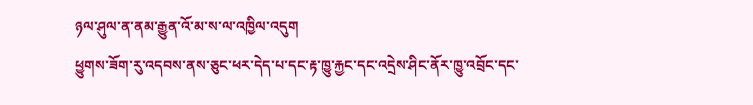ཉལ་ཤུལ་ན་ནམ་རྒྱུན་འོ་མ་ས་ལ་འཁྱིལ་འདུག
ཕྱུགས་ཟོག་རུ་འདབས་ནས་ཅུང་ཕར་དེད་པ་དང་རྟ་ཁྱུ་རྐྱང་དང་འདྲེས་ཤིང་ནོར་ཁྱུ་འབྲོང་དང་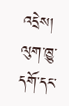འདྲེས། ལུག་ཁྱུ་དགོ་དང་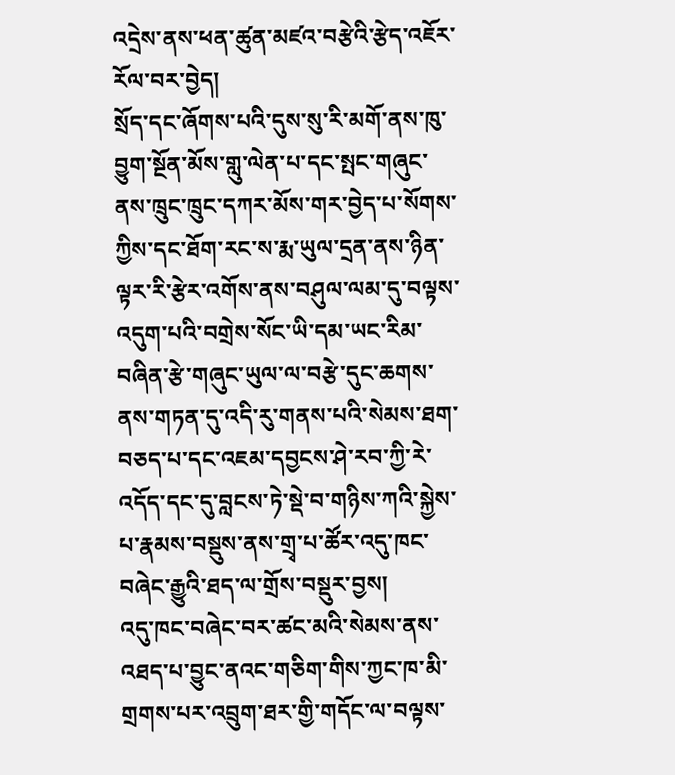འདྲེས་ནས་ཕན་ཚུན་མཛའ་བརྩེའི་རྩེད་འཇོར་རོལ་བར་བྱེད།
སྲོད་དང་ཞོགས་པའི་དུས་སུ་རི་མགོ་ནས་ཁུ་བྱུག་སྔོན་མོས་གླུ་ལེན་པ་དང་སྤང་གཞུང་ནས་ཁྲུང་ཁྲུང་དཀར་མོས་གར་བྱེད་པ་སོགས་ཀྱིས་དང་ཐོག་རང་ས་རྨ་ཡུལ་དྲན་ནས་ཉིན་ལྟར་རི་རྩེར་འགོས་ནས་བཤུལ་ལམ་དུ་བལྟས་འདུག་པའི་བགྲེས་སོང་ཡི་དམ་ཡང་རིམ་བཞིན་རྩེ་གཞུང་ཡུལ་ལ་བརྩེ་དུང་ཆགས་ནས་གཏན་དུ་འདི་རུ་གནས་པའི་སེམས་ཐག་བཅད་པ་དང་འཇམ་དབྱངས་ཤེ་རབ་ཀྱི་རེ་འདོད་དང་དུ་བླངས་ཏེ་སྡེ་བ་གཉིས་ཀའི་སྐྱེས་པ་རྣམས་བསྡུས་ནས་གྲྭ་པ་ཚོར་འདུ་ཁང་བཞེང་རྒྱུའི་ཐད་ལ་གྲོས་བསྡུར་བྱས།
འདུ་ཁང་བཞེང་བར་ཚང་མའི་སེམས་ནས་འཐད་པ་བྱུང་ནའང་གཅིག་གིས་ཀྱང་ཁ་མི་གྲགས་པར་འབྲུག་ཐར་གྱི་གདོང་ལ་བལྟས་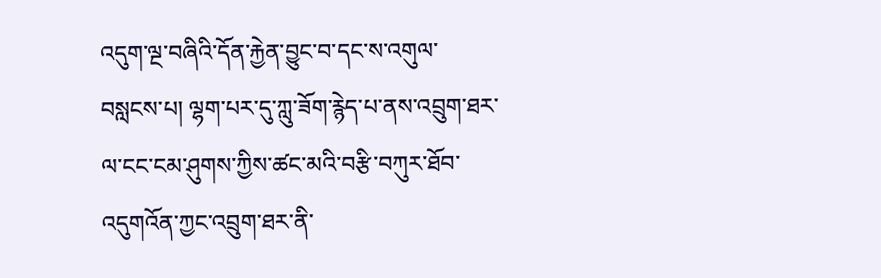འདུག་ལྔ་བཞིའི་དོན་རྐྱེན་བྱུང་བ་དང་ས་འགུལ་བསླངས་པ། ལྷག་པར་དུ་ཀླུ་ཟོག་རྙེད་པ་ནས་འབྲུག་ཐར་ལ་ངང་ངམ་ཤུགས་ཀྱིས་ཚང་མའི་བརྩི་བཀུར་ཐོབ་འདུགའོན་ཀྱང་འབྲུག་ཐར་ནི་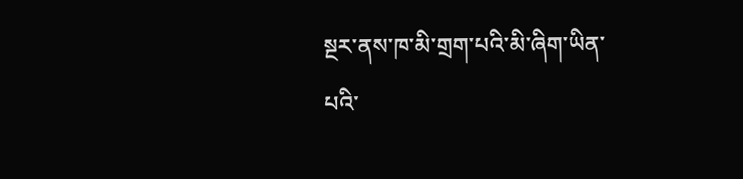སྔར་ནས་ཁ་མི་གྲག་པའི་མི་ཞིག་ཡིན་པའི་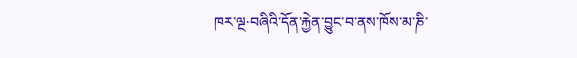ཁར་ལྔ·བཞིའི་དོན་རྐྱེན་བྱུང་བ་ནས་ཁོས་མ་ཎི་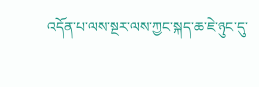འདོན་པ་ལས་སྔར་ལས་ཀྱང་སྐད་ཆ་ཇེ་ཉུང་དུ་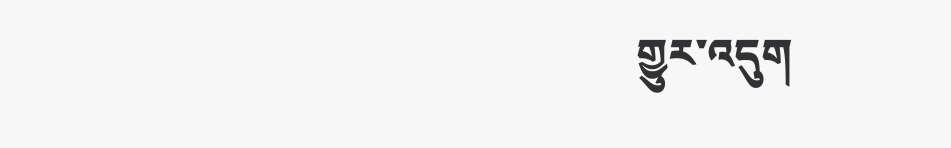གྱུར་འདུག